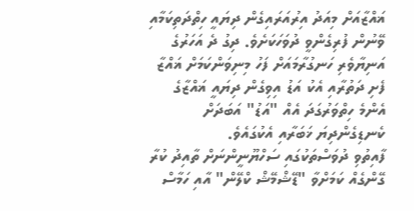ޣައްޒާއަށް މިއަދު އިރުއަރައިގެން ދިޔައީ ހިތްދަތިކަމާއި ވޭނުން ފުރިގެންވީ ދުވަހަކަށެވެ. ދިގު ދެ އަހަރުގެ އަނިޔާވެރި ހަނގުރާމައަށް ފަހު މިނިވަންކަމަށް ޣައްޒާ ފެށި ދަތުރާއި އެކު އަޑު އިވިގެން ދިޔައީ ޣައްޒާގެ އެންމެ ހިތްވަރުގަދަ އެއް "އަޑު" އަބަދަށް ކެނޑިގެންދިޔަ ޚަބަރާއި އެކުގައެވެ.
ފާއިތުވި ދުވަސްތަކުގައި ސަހްޔޫނީންނަށް ތާއިދު ކުރާ ގޭންގެއް ކަމަށްވާ "ޑޭޝްމޭޝް ކްލޭން" އާއި ހަމާސް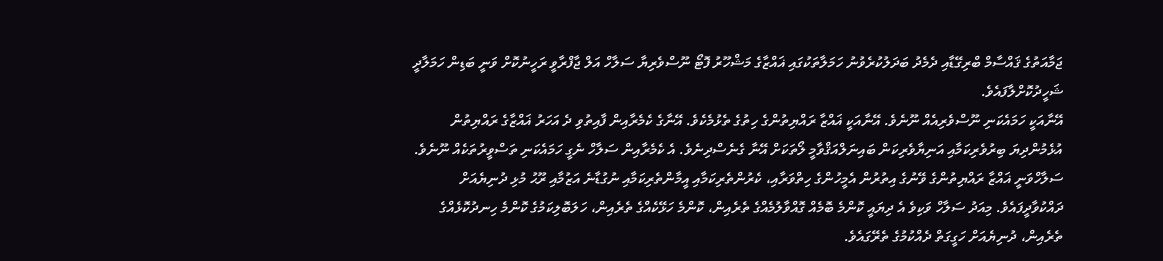ޖަމާއަތުގެ ޤައްސާމް ބްރިގޭޑާއި ދެމެދު ބަދަލުކުރެވުނު ހަމަލާތަކުގައި ޣައްޒާގެ މަޝްހޫރު ފޮޓޯ ނޫސްވެރިޔާ ސަލާހް އަލް ޖާފްރާވީ ރަހީނުކޮށް ވަނީ ބަޑިން ހަމަލާދީ ޝަހީދުކޮށްލާފައެވެ.
އޭނާއަކީ ހަމައެކަނި ނޫސްވެރިއެއް ނޫނެވެ. އޭނާއަކީ ޣައްޒާ ރައްޔިތުންގެ ހިތުގެ ތެޅުމެކެވެ. އޭނާގެ ކެމެރާއިން ފާއިތުވި ދެ އަހަރު ޣައްޒާގެ ރައްޔިތުން އުޅެމުންދިޔަ ބިރުވެރިކަމާއި އަނިޔާވެރިކަން ބައިނަލްއަޤްވާމީ ލޯތަކަށް އޭނާ ގެނެސްދިނެވެ. އެ ކެމެރާއިން ސަލާހް ނެގީ ހަމައެކަނި ތަސްވީރުތަކެއް ނޫނެވެ. ސަލާހްވަނީ ޣައްޒާ ރައްޔިތުންގެ ވޭނުގެ އިތުރުން އެމީހުންގެ ހިތްވަރާއި، ކެރުންތެރިކަމާއި އީމާންތެރިކަމާއި ނުގުޑާނެ އަޒުމާއި ރޫޙު މުޅި ދުނިޔެއަށް ދައްކުވާދީފައެވެ. މިއަދު ސަލާހް ވަކިވެ އެ ދިޔައީ ކޮންމެ ބޮމެއް ގޮއްވާލުމެއްގެ ތެރެއިން، ކޮންމެ ހަޅޭކެއްގެ ތެރެއިން، ހަލަބޮލިކަމުގެ ކޮންމެ ހިނދުކޮޅެއްގެ ތެރެއިން، ދުނިޔެއަށް ހަގީގަތް ދެއްކުމުގެ ތެރޭގައެވެ.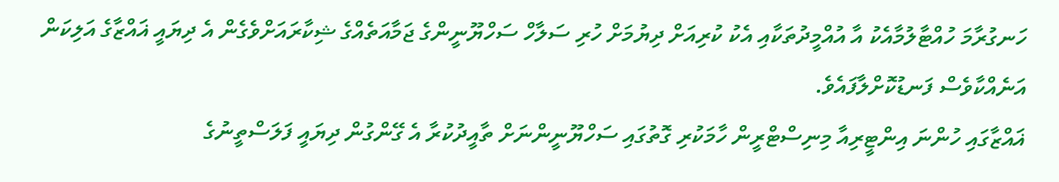ހަނގުރާމަ ހުއްޓާލުމާއެކު އާ އުއްމީދުތަކާއި އެކު ކުރިއަށް ދިޔުމަށް ހުރި ސަލާހް ސަހްޔޫނީންގެ ޖަމާއަތެއްގެ ޝިކާރައަށްވެގެން އެ ދިޔައީ ޣައްޒާގެ އަލިކަން އަނެއްކާވެސް ފަނޑުކޮށްލާފައެވެ.
ޣައްޒާގައި ހުންނަ އިންޓީރިއާ މިނިސްޓްރީން ހާމަކުރި ގޮތުގައި ސަހްޔޫނީންނަށް ތާއީދުކުރާ އެ ގޭންގުން ދިޔައީ ފަލަސްތީނުގެ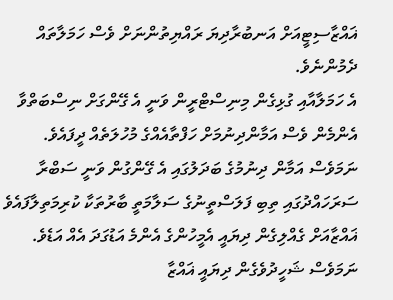ޣައްޒާސިޓީއަށް އަނބުރާދިޔަ ރައްޔިތުންނަށް ވެސް ހަމަލާތައް ދެމުންނެވެ.
އެ ހަމަލާއާއި ގުޅިގެން މިނިސްޓްރީން ވަނީ އެ ގޭންގަށް ނިސްބަތްވާ އެންމެން ވެސް އަމާންދިނުމަށް ހަފްތާއެއްގެ މުހުލަތެއް ދީފައެވެ. ނަމަވެސް އަމާން ދިނުމުގެ ބަދަލުގައި އެ ގޭންގުން ވަނީ ސަބްރާ ސަރަހައްދުގައި ތިބި ފަލަސްތީނުގެ ސަލާމަތީ ބާރުތަކާ ކުރިމަތިލާފައެވެ
ޣައްޒާއަށް ގެއްލިގެން ދިޔައީ އެމީހުންގެ އެންމެ އަޑުގަދަ އެއް އަޑެވެ. ނަމަވެސް ޝަހީދުވެގެން ދިޔައީ ޣައްޒާ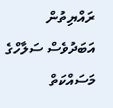ރައްޔިތުން އަބަދުވެސް ސަލާހްގެ މަސައްކަތް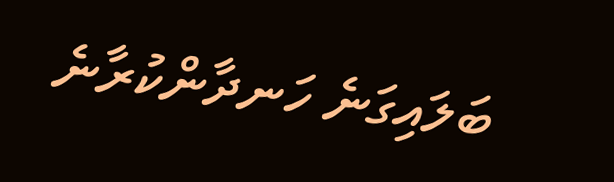ބަލައިގަނެ ހަނދާންކުރާނެ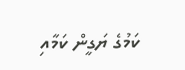ކަމުގެ ޔަގީން ކަމާއި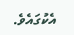އެކުގައެވެ.